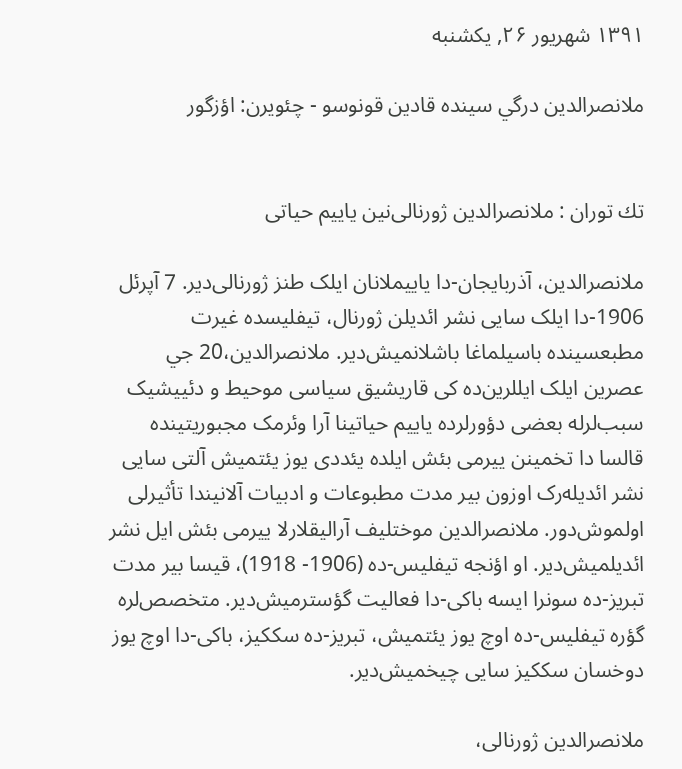۱۳۹۱ شهریور ۲۶, یکشنبه

ملانصرالدين درگي سينده قادين قونوسو - چئويرن: اؤزگور


تك توران : ملانصرالدین ژورنا‌لی‌نین ياييم حیاتی

ملانصرالدین، آذربایجان-دا ياييملانان ایلک طنز ژورنا‌لی‌دیر. 7 آپرئل 1906-دا ایلک سایی نشر ائدیلن ژورنال، تیفلیسده غيرت مطبعسينده باسیلماغا باشلانمیش‌دیر. ملانصرالدین،20 جي عصرین ایلک ایللرین‌ده کی قاریشیق سیاسی موحیط و دئییشیک سبب‌لرله بعضی دؤورلرده ياييم حیاتینا آرا وئرمک مجبوریتینده قالسا دا تخمینن يیرمی بئش ایلده یئددی یوز یئتمیش آلتی سایی نشر ائدیله‌رک اوزون بیر مدت مطبوعات و ادبیات آلانيندا تأثیرلی اولموش‌دور. ملانصرالدین موختلیف آرالیقلارلا ييرمی بئش ایل نشر ائدیلمیش‌دیر. او اؤنجه تیفلیس-ده (1906- 1918)، قیسا بیر مدت تبریز-ده سونرا ایسه باکی-دا فعالیت گؤسترمیش‌دیر. متخصص‌لره گؤره تیفلیس-ده اوچ یوز یئتمیش، تبریز-ده سککیز، باکی-دا اوچ یوز دوخسان سککیز سایی چیخمیش‌دیر.

ملانصرالدین ژورنا‌لی،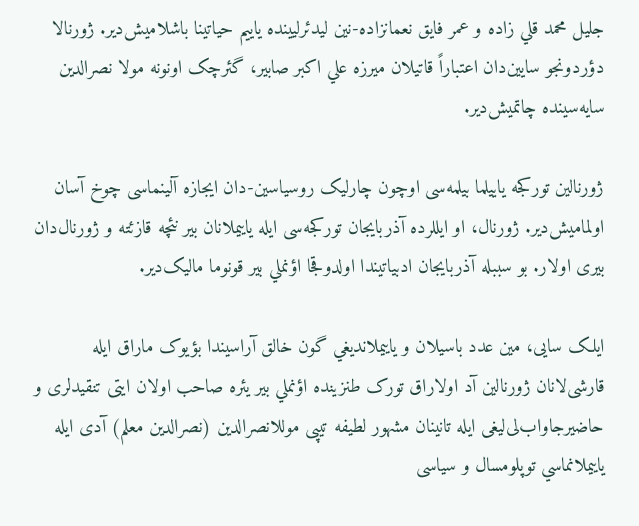جلیل محمد قلي زاده و عمر فایق نعمانزاده-نین لیدئرلیینده ياييم حیاتینا باشلامیش‌دیر. ژورنالا دؤردونجو سایین‌دان اعتباراً قاتیلان میرزه علي اكبر صابیر، گئرچک اونونه مولا نصرالدین سایه‌سینده چاتمیش‌دیر.

ژورنالین تورکجه ياييلما بیلمه‌سی اوچون چارلیک روسیاسین-دان ایجازه آلینماسی چوخ آسان اولمامیش‌دیر. ژورنال، او ایللرده آذربایجان تورکجه‌سی ایله ياييملانان بیر نئچه قازئته و ژورنال‌دان بیری اولار. بو سببله آذربایجان ادبیاتیندا اولدوقجا اؤنملي بیر قونوما مالیک‌دیر.

ایلک سایی، مین عدد باسیلان و ياييملانديغي گون خالق آراسیندا بؤیوک ماراق ایله قارشی‌لانان ژورنالین آد اولا‌راق تورک طنزينده اؤنملي بیر یئره صاحب اولان ایتی تنقیدلری و حاضيرجاواب‌لی‌لیغی ایله تانینان مشهور لطیفه تیپی موللانصرالدین (نصرالدین معلم) آدی ایله ياييملانماسي توپلومسال و سیاسی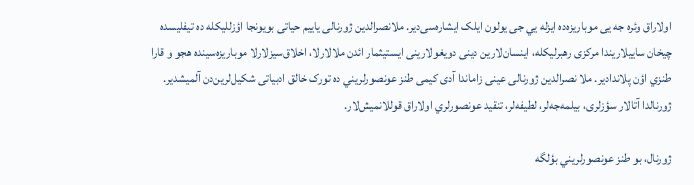اولا‌راق وئره جه يی موباریزه‌ده ایزله یي جی یولون ایلک ایشاره‌سی‌دیر. ملانصرالدین ژورنا‌لی ياييم حیاتی بویونجا اؤزلليكله ده تیفلیسده چیخان ساييلاريندا مرکزی رهبرلیکله، اینسان‌لارین دینی دویغولارینی ایستیثمار ائدن ملالارلا، اخلاق‌سیزلارلا موباریزه‌سینده هجو و قارا طنزي اؤن پلاندا‌دیر. ملا نصرالدین ژورنا‌لی عینی زاماندا آدی کیمی طنز عونصورلريني ده تورک خالق ادبیاتی شکیل‌لرین‌دن آلميشدير. ژورنالدا آتا‌لار سؤزلری، بیلمه‌جه‌لر، لطیفه‌لر، تنقيد عونصورلري اولا‌راق قوللانمیش‌لار.

ژورنال، بو طنز عونصورلريني بؤلگه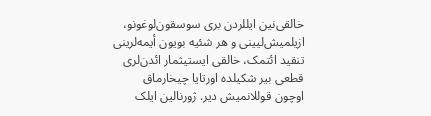خالقی‌نین ایللردن بری سوسقون‌لوغونو، ازیلمیش‌لیینی و هر شئیه بویون أیمه‌لرینی تنقید ائتمک، خالقی ایستیثمار ائدن‌لری قطعی بیر شکیلده اورتایا چیخارماق اوچون قوللانميش دیر. ژورنالین ایلک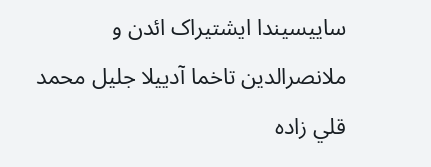ساییسيندا ایشتیراک ائدن و ملانصرالدین تاخما آدییلا جليل محمد قلي زاده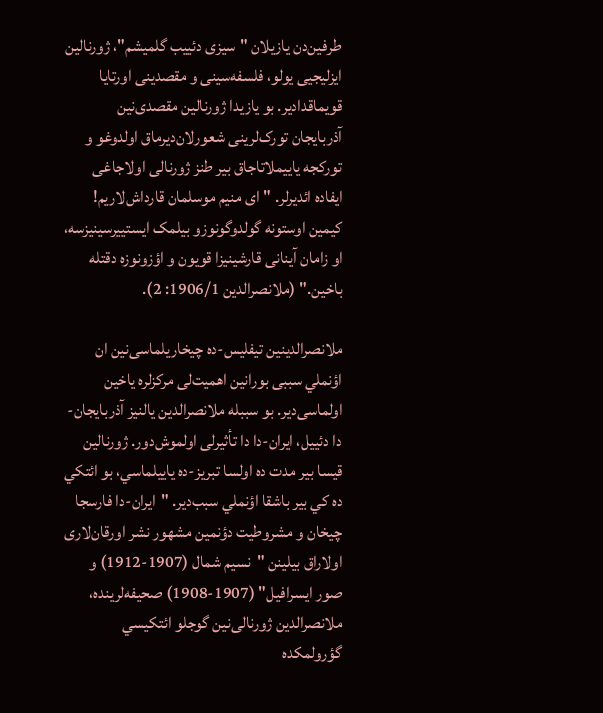طرفین‌دن یازیلان "سیزی دئییب گلمیشم"، ژورنالین ایزلیجیی یولو، فلسفه‌سینی و مقصدینی اورتایا قویماقدا‌دیر. بو یازیدا ژورنالین مقصدی‌نین آذربایجان تورک‌لرینی شعورلان‌دیرماق اولدوغو و تورکجه ياييملاتاجاق بیر طنز ژورنا‌لی اولاجاغی ایفاده ائدیرلر. "ای منیم موسلمان قارداش‌لاریم! کیمین اوستونه گولدوگونوزو بیلمک ایستییرسینیزسه، او زامان آینانی قارشینیزا قویون و اؤزونوزه دقتله باخین." (ملانصرالدین 1906/1: 2).

ملانصرالدينین تیفلیس-ده چیخاریلماسی‌نین ان اؤنملي سببی بورانین اهمیت‌لی مرکزلره یاخین اولماسی‌دیر. بو سببله ملانصرالدین یالنیز آذربایجان-دا دئییل، ایران-دا دا تأثیرلی اولموش‌دور. ژورنالین قیسا بیر مدت ده اولسا تبریز-ده ياييلماسي، بو ائتكي ده كي بیر باشقا اؤنملي سبب‌دیر. "ایران-دا فارسجا چیخان و مشروطيت دؤنمين مشهور نشر اورقان‌لاری اولا‌راق بیلینن "نسیم شمال (1907-1912) و صور ايسرافیل" (1907-1908) صحیفه‌لرینده، ملانصرالدین ژورنا‌لی‌نین گوجلو ائتكيسي گؤرولمکده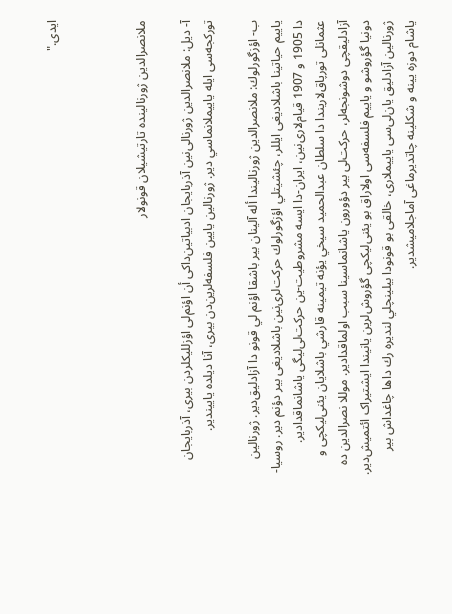ایدی."



ملانصرالدین ژورنالینده تارتيشيلان قونولار

آ- دیل: ملانصرالدين ژورنا‌لی‌نین آذربایجان ادبیاتین‌داکی أن اؤنم‌لی اؤزلليكلردن بیری، آذربایجان تورکجه‌سی ایله ياييملانماسي دير. ژورنالین يايين فلسفه‌لرین‌دن بیری، آنا دیلده ياييندير.

ب- اؤزگورلوك: ملانصرالدین ژورنالیندا أله آلینان بیر باشقا اؤنم لي قونو دا آزادلیق‌دیر. ژورنالین ياييم حیاتینا باشلادیغی ایللر، چئشيتلي اؤزگورلوك حرکت‌لری‌نین باشلادیغی بیر دؤنم دير. روسیا-دا 1905 و 1907 قیام‌لاری‌نین، ایران-دا ایسه مشروطيت-ين حرکت‌لی‌لیگی یاشانماقدا‌دیر. عثمانلی تورپاق‌لاریندا دا سلطان عبدالحميد سيخي يؤنه تيمينه قارشي باشلایان یئنی‌لیکچی و آزادلیقچی دوشونجه‌لر، حرکت‌لی بیر دؤورون یاشانماسینا سبب اولماقدا‌دیر. موللا نصرالدين ده دونیا گؤروشو و ياييم فلسفه‌سی اولا‌راق بو یئنی‌لیکچی گؤروش‌لرین یانیندا ایشتیراک ائتمیش‌دیر. ژورنالین آزادلیق یان‌لی‌سی ياييملاری، خالقی بو قونودا بيلينچلي لنديره رك داها چاغداش بیر ياشام دوزه يينه و شکلینه چاتدیرماغی آماجلاميشدير.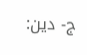ج- دین: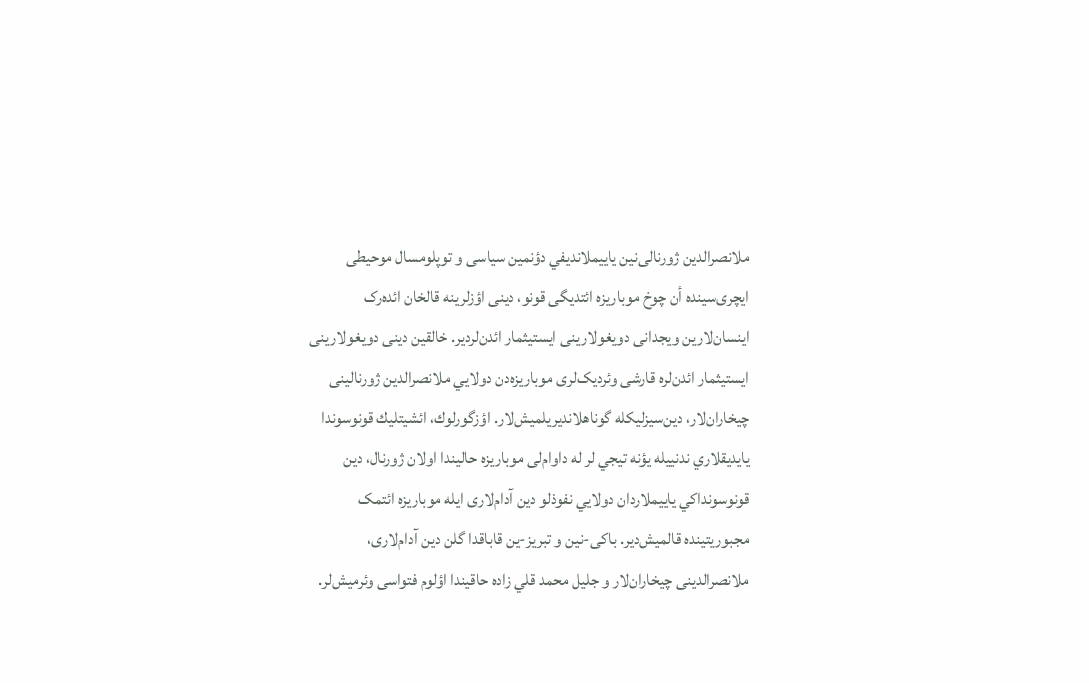ملانصرالدین ژورنا‌لی‌نین ياييملانديفي دؤنمين سیاسی و توپلومسال موحیطی ایچری‌سینده أن چوخ موباریزه ائتدیگی قونو، دینی اؤزلرینه قالخان ائده‌رک اینسان‌لارین ویجدانی دویغولارینی ایستیثمار ائدن‌لردیر. خالقین دینی دویغولارینی ایستیثمار ائدن‌لره قارشی وئردیک‌لری موباریزه‌دن دولايي ملانصرالدين ژورنالینی چیخاران‌لار، دین‌سیزلیکله گوناهلاندیریلمیش‌لار. اؤزگورلوك، ائشيتليك قونوسوندا يايديقلاري ندنييله يؤنه تيجي لر له داوام‌لی موباریزه حالیندا اولان ژورنال، دین قونوسونداكي ياييملاردان دولايي نفوذلو دین آدام‌لاری ایله موباریزه ائتمک مجبوریتینده قالمیش‌دیر. باکی-نین و تبریز-ین قاباقدا گلن دین آدام‌لاری، ملانصرالدینی چیخاران‌لار و جليل محمد قلي زاده حاقیندا اؤلوم فتواسی وئرمیش‌لر.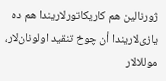ژورنالین هم کاریکاتورلاریندا هم ده یازی‌لاریندا أن چوخ تنقید اولونان‌لار، موللا‌لار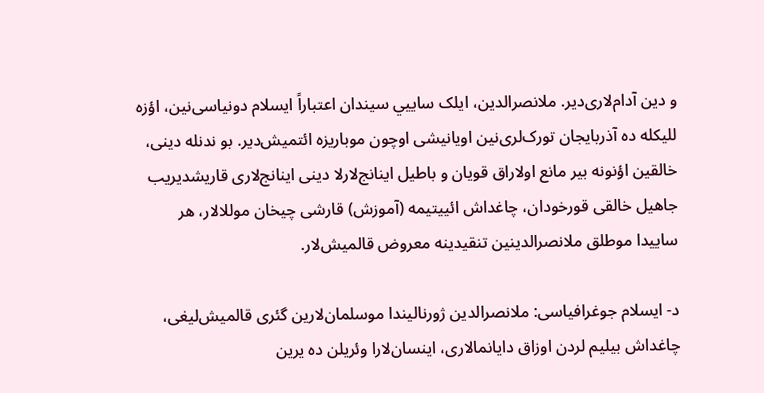و دین آدام‌لاری‌دیر. ملانصرالدین، ایلک ساییي سيندان اعتباراً ایسلام دونیاسی‌نین، اؤزه لليكله ده آذربایجان تورک‌لری‌نین اویانیشی اوچون موباریزه ائتمیش‌دیر. بو ندنله دینی، خالقین اؤنونه بیر مانع اولا‌راق قویان و باطيل اینانج‌لارلا دینی اینانج‌لاری قاریشدیریب جاهیل خالقی قورخودان، چاغداش ائييتيمه (آموزش) قارشی چیخان موللا‌لار، هر ساييدا موطلق ملانصرالدينین تنقیدینه معروض قالمیش‌لار.

د- ایسلام جوغرافیاسی: ملانصرالدین ژورنالیندا موسلمان‌لارین گئری قالمیش‌لیغی، چاغداش بيليم لردن اوزاق دایانما‌لاری، اینسان‌لارا وئریلن ده یرین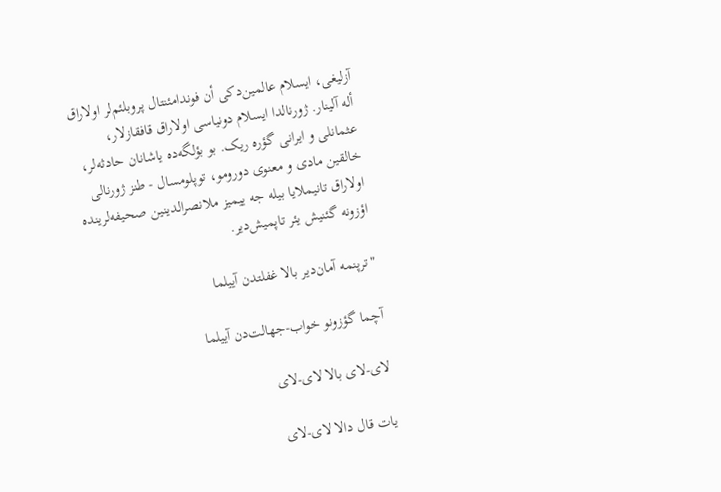آزلیغی، ایسلام عالمین‌دکی أن فوندامئنتال پروبلئم‌لر اولا‌راق أله آلینار. ژورنالدا ایسلام دونیاسی اولا‌راق قافقازلار، عثمانلی و ایرانی گؤره ریک. بو بؤلگه‌ده یاشانان حادثه‌لر، خالقین مادی و معنوی دورومو، توپلومسال - طنز ژورنا‌لی اولا‌راق تانيملايا بیله جه ییمیز ملانصرالدينین صحیفه‌لرینده اؤزونه گئنیش یئر تاپمیش‌دیر.

"ترپنمه آمان‌دیر بالا غفلتدن آییلما

آچما گؤزونو خواب-جهالت‌دن آییلما

لای-لای بالا لای-لای

یات قال دالا لای-لای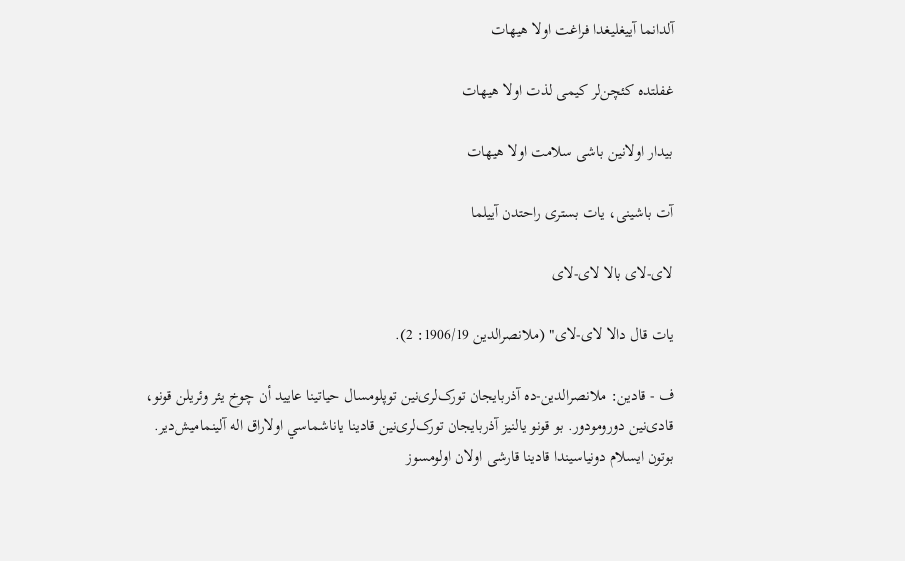آلدانما آييغليغدا فراغت اولا هيهات

غفلتده کئچن‌لر کیمی لذت اولا هيهات

بیدار اولانین باشی سلامت اولا هيهات

آت باشینی، یات بستری راحتدن آییلما

لای-لای بالا لای-لای

یات قال دالا لای-لای" (ملانصرالدین 1906/19: 2).

ف - قادین: ملانصرالدین-ده آذربایجان تورک‌لری‌نین توپلومسال حیاتینا عایید أن چوخ یئر وئریلن قونو، قادی‌نین دورومو‌دور. بو قونو یالنیز آذربایجان تورک‌لری‌نین قادینا یاناشماسي اولا‌راق اله آلینمامیش‌دیر. بوتون ایسلام دونیاسیندا قادینا قارشی اولان اولومسوز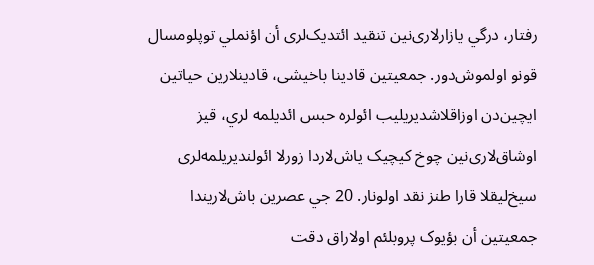رفتار، درگي یازارلاری‌نین تنقید ائتدیک‌لری أن اؤنملي توپلومسال قونو اولموش‌دور. جمعیتین قادینا باخیشی، قادینلارین حیاتین ایچین‌دن اوزاقلاشدیریلیب ائولره حبس ائديلمه لري، قیز اوشاق‌لاری‌نین چوخ کیچیک یاش‌لاردا زورلا ائولندیریلمه‌لری سیخ‌لیقلا قارا طنز نقد اولونار. 20 جي عصرین باش‌لاریندا جمعیتین أن بؤیوک پروبلئم اولا‌راق دقت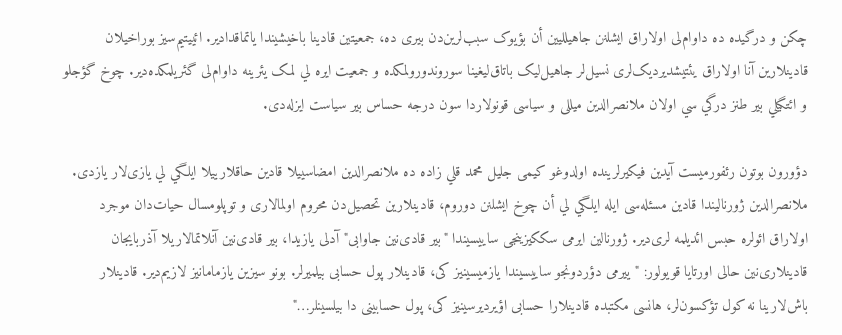چکن و درگيده ده داوام‌لی اولا‌راق ایشلنن جاهیللیین أن بؤیوک سبب‌لرین‌دن بیری ده، جمعیتین قادینا باخیشیندا یاتماقدا‌دیر. ائييتيم‌سیز بوراخیلان قادینلارین آنا اولا‌راق یئتیشدیردیک‌لری نسیل‌لر جاهیل‌لیک باتاق‌لیغینا سوروندورولمکده و جمعیت ایره لي لمک یئرینه داوام‌لی گئریلمکده‌دیر. چوخ گؤجلو و ائتگيلي بیر طنز درگي سي اولان ملانصرالدین میللی و سیاسی قونولاردا سون درجه حساس بیر سیاست ایزله‌دی.

دؤورون بوتون رئفورمیست آيدين فيكيرلرينده اولدوغو کیمی جليل محمد قلي زاده ده ملانصرالدین امضاسییلا قادین حاقلارییلا ايلگي لي یازی‌لار یازدی. ملانصرالدین ژورنالیندا قادین مسئله‌سی ایله ايلگي لي أن چوخ ایشلنن دوروم، قادینلارین تحصیل‌دن محروم اولما‌لاری و توپلومسال حیات‌دان موجرد اولاراق ائولره حبس ائديلمه لری‌دیر. ژورنالین ایرمی سککیزینجی ساییسيندا "بیر قادی‌نین جاوابی" آدلی یازیدا، بیر قادی‌نین آنلاتمالاريلا آذربایجان قادینلاری‌نین حالی اورتایا قویولور: "يیرمی دؤردونجو ساييسيندا یازمیسینیز کی، قادینلار پول حسابی بیلمیرلر. بونو سیزین یازمامانیز لازیم‌دیر. قادینلار باش‌لارینا نه کول تؤکسون‌لر، هانسی مکتبده قادینلارا حسابی اؤیردیرسینیز کی، پول حسابینی دا بیلسینلر…"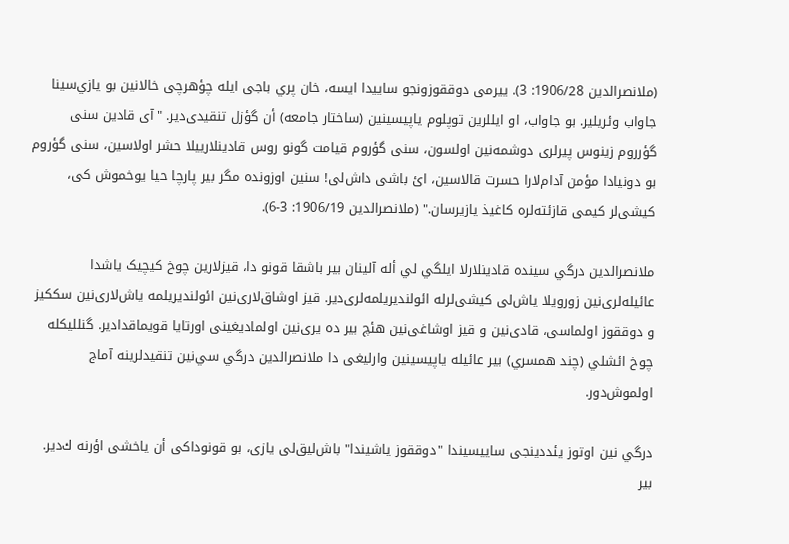(ملانصرالدین 1906/28: 3). يیرمی دوققوزونجو ساييدا ایسه، خان پري باجی ایله چؤهرچی خالا‌نین بو یازي‌سینا جاواب وئریلير. بو جاواب، او ایللرین توپلوم ياپيسينين (ساختار جامعه) أن گؤزل تنقیدی‌دیر. "آی قادین سنی گؤرروم زینوس پیرلری دوشمه‌نین اولسون، سنی گؤروم قیامت گونو روس قادینلارییلا حشر اولاسین، سنی گؤروم بو دونیادا مؤمن آدام‌لارا حسرت قالاسین، ائ باشی داش‌لی! سنین اوزونده مگر بیر پارچا حیا یوخموش کی، کیشی‌لر کیمی قازئته‌لره کاغیذ یازیرسان." (ملانصرالدین 1906/19: 3-6).

ملانصرالدین درگي سينده قادینلارلا ايلگي لي أله آلینان بیر باشقا قونو دا، قیزلارین چوخ کیچیک یاشدا عائيله‌لری‌نین زورويلا یاش‌لی کیشی‌لرله ائولندیریلمه‌لری‌دیر. قیز اوشاق‌لاری‌نین ائولندیریلمه یاش‌لاری‌نین سککیز و دوققوز اولماسی، قادی‌نین و قیز اوشاغی‌نین هئچ بیر ده یری‌نین اولمادیغینی اورتایا قویماقدا‌دیر. گنلليكله چوخ ائشلي (چند همسري) بیر عائيله ياپيسينين وارلیغی دا ملانصرالدین درگي سي‌نین تنقیدلرینه آماج اولموش‌دور.

درگي نين اوتوز یئددینجی ساییسيندا "دوققوز یاشیندا" باش‌لیق‌لی یازی، بو قونوداکی أن یاخشی اؤرنه ك‌دیر. بیر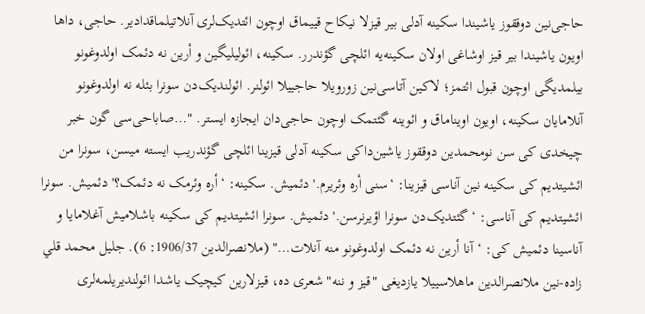حاجی‌نین دوققوز یاشیندا سكينه آدلی بیر قیزلا نیکاح قییماق اوچون ائتدیک‌لری آنلاتيلماقدادیر. حاجی، داها اویون یاشیندا بیر قیز اوشاغی اولان سكينه‌یه ائلچی گؤندرر. سكينه، ائولیلیگین و أرین نه دئمک اولدوغونو بیلمدیگی اوچون قبول ائتمز؛ لاکین آتاسی‌نین زورويلا حاجییلا ائولنر. ائولندیک‌دن سونرا بئله نه اولدوغونو آنلامایان سكينه، اویون اویناماق و ائوینه گئتمک اوچون حاجی‌دان ایجازه ایستر. "…صاباحی‌سی گون خبر چیخدی کی سن نومحمدین دوققوز یاشین‌داکی سكينه آدلی قیزینا ائلچی گؤندریب ایسته میسن، سونرا من ائشیتدیم کی سكينه نین آناسی قیزینا: ‘سنی أره وئریرم.' دئمیش. سكينه: ‘أره وئرمک نه دئمک؟' دئمیش. سونرا ائشیتدیم کی آناسی: ‘گئتدیک‌دن سونرا اؤیرنرسن.' دئمیش. سونرا ائشیتدیم کی سكينه باشلامیش آغلامایا و آناسینا دئمیش کی: ‘آنا أرین نه دئمک اولدوغونو منه آنلات…" (ملانصرالدین 1906/37: 6). جليل محمد قلي زاده-نین ملانصرالدین ماهلاسییلا یازدیغی "قیز و ننه" شعری ده، قیزلارین کیچیک یاشدا ائولندیریلمه‌لری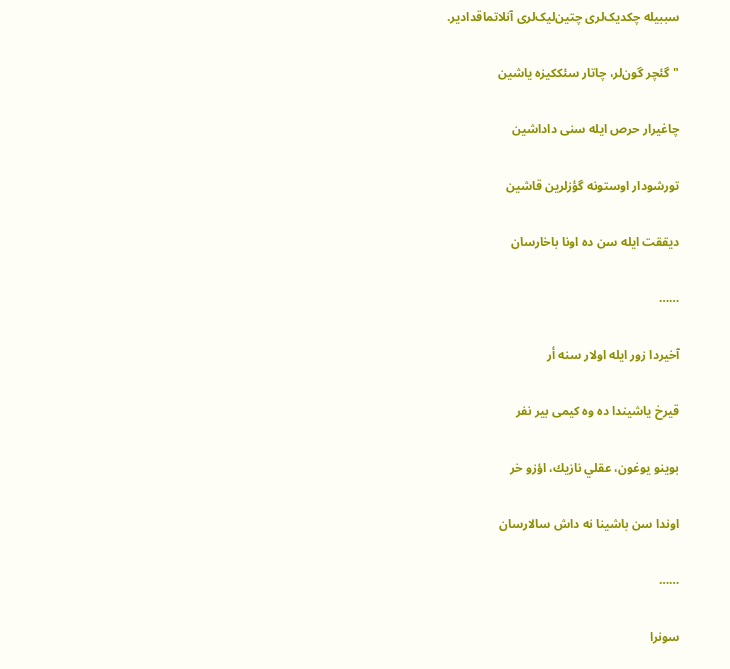سببیله چکدیک‌لری چتین‌لیک‌لری آنلاتماقدادير‌.

"گئچر گون‌لر، چاتار سئککیزه یاشین

چاغیرار حرص ایله سنی داداشین

تورشودار اوستونه گؤزلرین قاشین

دیققت ایله سن ده اونا باخارسان

……

آخیردا زور ایله اولار سنه أر

قيرخ یاشیندا ده وه کیمی بیر نفر

بوینو يوغون، عقلي نازيك، اؤزو خر

اوندا سن باشینا نه داش سالارسان

……

سونرا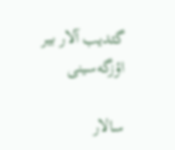گئديب آلار بیر اؤزگه‌سینی

سالار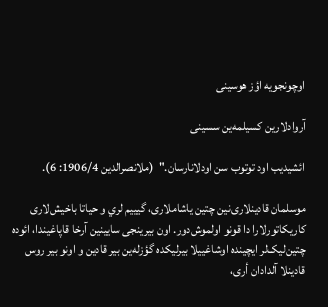اوچونجویه اؤز هوسینی

آروادلارین کسیلمه‌ین سسینی

ائشیدیب اود توتوب سن اودلانارسان."  (ملانصرالدین 1906/4: 6).

موسلمان قادینلاری‌نین چتین ياشاملاری، گيییم لري و حیاتا باخیش‌لاری کاریکاتور‌لارا دا قونو اولموش‌دور. اون بیرینجی سايينين آرخا قاپاغیندا، ائوده چتین‌لیک‌لر ایچینده اوشاغییلا بیرلیکده گؤزله‌ین بیر قادین و اونو بیر روس قادینلا آلدا‌دان أری،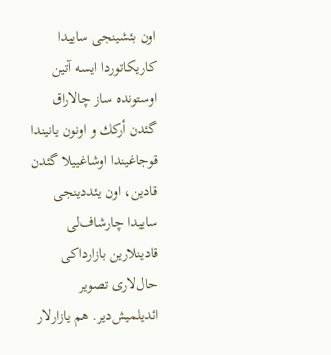اون بئشینجی ساييدا کاریکاتوردا ایسه آتین اوستونده ساز چالاراق گئدن أركك و اونون یانیندا قوجاغیندا اوشاغییلا گئدن قادین، اون یئددینجی ساييدا چارشاف‌لی قادینلارین بازارداکی حال‌لاری تصویر ائدیلمیش‌دیر. هم یازارلار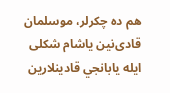هم ده چکرلر، موسلمان قادی‌نین ياشام شکلی ایله يابانجي قادینلارین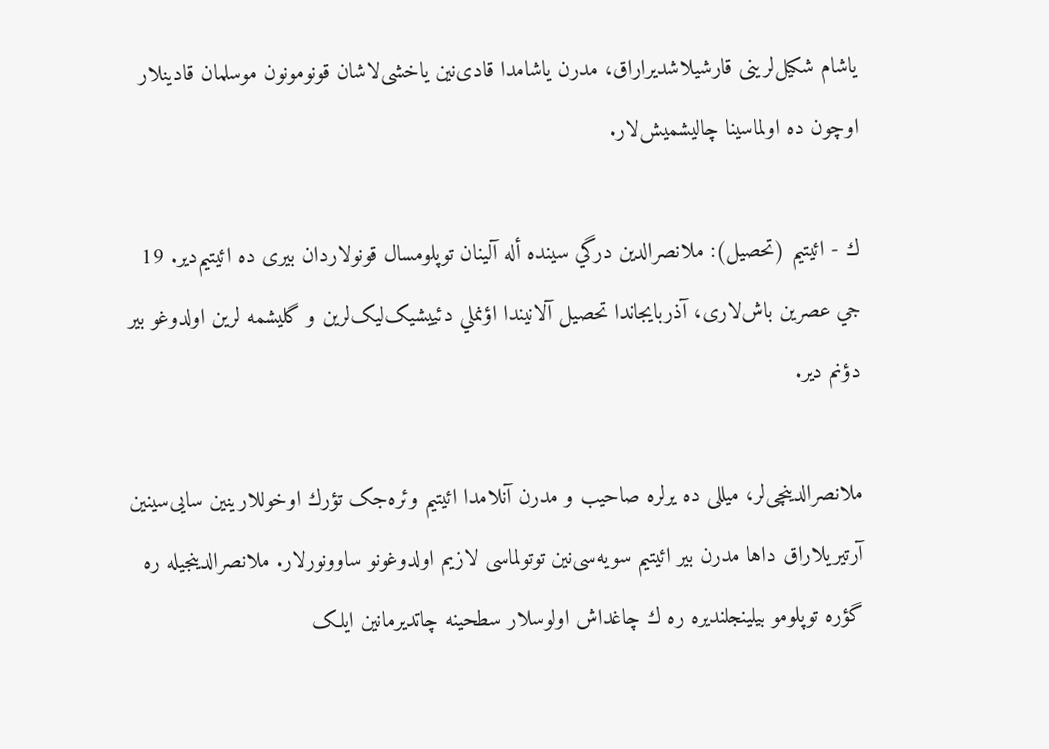ياشام شکیل‌لرینی قارشيلاشديراراق، مدرن ياشامدا قادی‌نین یاخشی‌لاشان قونومونون موسلمان قادینلار اوچون ده اولماسینا چالیشمیش‌لار.

ك - ائيتيم (تحصیل): ملانصرالدین درگي سينده أله آلینان توپلومسال قونولاردان بیری ده ائيتيم‌دیر. 19 جي عصرین باش‌لاری، آذربایجاندا تحصیل آلانیندا اؤنملي دئيیشیک‌لیک‌لرین و گليشمه لرين اولدوغو بیر دؤنم دير.

ملانصرالدینچی‌لر، میللی ده یرلره صاحيب و مدرن آنلامدا ائيتيم وئره‌جک تؤرك اوخوللارينين سایی‌سينین آرتیریلا‌راق داها مدرن بیر ائيتيم سویه‌سی‌نین توتولماسی لازیم اولدوغونو ساوونورلار. ملانصرالدینجیله ره گؤره توپلومو بيلينجلنديره ره ك چاغداش اولوسلار سطحينه چاتدیرمانین ایلک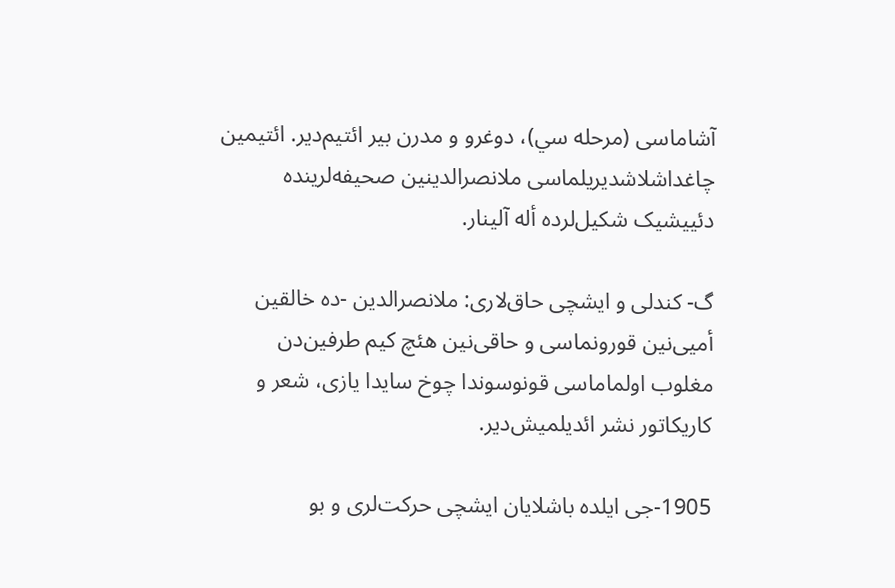آشاماسی (مرحله سي)، دوغرو و مدرن بیر ائتيم‌دیر. ائتيمين چاغداشلاشديريلما‌سی ملانصرالدينین صحیفه‌لرینده دئییشیک شکیل‌لرده أله آلینار.

گ- کندلی و ایشچی حاق‌لاری: ملانصرالدين -ده خالقین أمیی‌نین قورونماسی و حاقی‌نین هئچ کیم طرفین‌دن مغلوب اولماماسی قونوسوندا چوخ سایدا یازی، شعر و کاریکاتور نشر ائدیلمیش‌دیر.

1905-جی ایلده باشلایان ایشچی حرکت‌لری و بو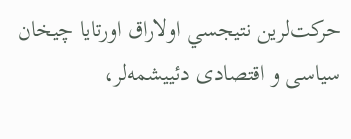حرکت‌لرین نتیجسي اولا‌راق اورتایا چیخان سیاسی و اقتصادی دئییشمه‌لر،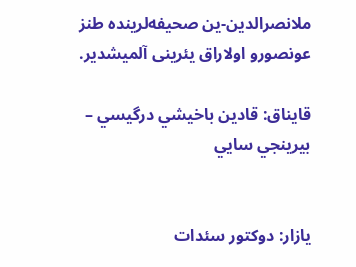ملانصرالدين-ین صحیفه‌لرینده طنز عونصورو اولا‌راق یئرینی آلميشدير.

قايناق: قادين باخيشي درگيسي – بيرينجي سايي


يازار: دوكتور سئدات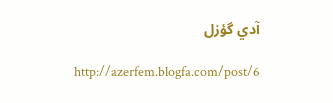آدي گؤزل

http://azerfem.blogfa.com/post/6